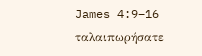James 4:9–16
ταλαιπωρήσατε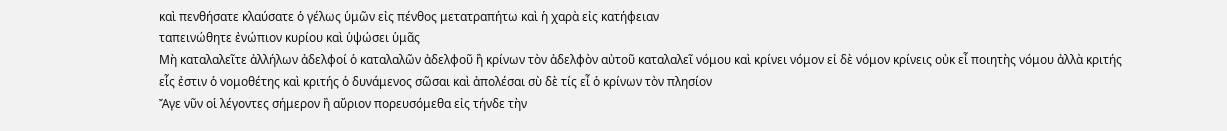καὶ πενθήσατε κλαύσατε ὁ γέλως ὑμῶν εἰς πένθος μετατραπήτω καὶ ἡ χαρὰ εἰς κατήφειαν
ταπεινώθητε ἐνώπιον κυρίου καὶ ὑψώσει ὑμᾶς
Μὴ καταλαλεῖτε ἀλλήλων ἀδελφοί ὁ καταλαλῶν ἀδελφοῦ ἢ κρίνων τὸν ἀδελφὸν αὐτοῦ καταλαλεῖ νόμου καὶ κρίνει νόμον εἰ δὲ νόμον κρίνεις οὐκ εἶ ποιητὴς νόμου ἀλλὰ κριτής
εἷς ἐστιν ὁ νομοθέτης καὶ κριτής ὁ δυνάμενος σῶσαι καὶ ἀπολέσαι σὺ δὲ τίς εἶ ὁ κρίνων τὸν πλησίον
Ἄγε νῦν οἱ λέγοντες σήμερον ἢ αὔριον πορευσόμεθα εἰς τήνδε τὴν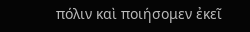πόλιν καὶ ποιήσομεν ἐκεῖ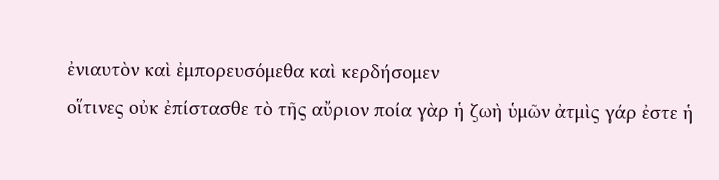ἐνιαυτὸν καὶ ἐμπορευσόμεθα καὶ κερδήσομεν
οἵτινες οὐκ ἐπίστασθε τὸ τῆς αὔριον ποία γὰρ ἡ ζωὴ ὑμῶν ἀτμὶς γάρ ἐστε ἡ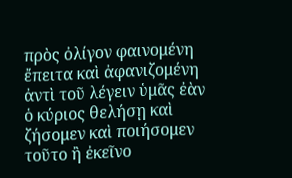πρὸς ὀλίγον φαινομένη ἔπειτα καὶ ἀφανιζομένη
ἀντὶ τοῦ λέγειν ὑμᾶς ἐὰν ὁ κύριος θελήσῃ καὶ ζήσομεν καὶ ποιήσομεν τοῦτο ἢ ἐκεῖνο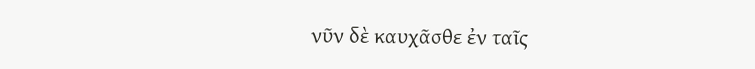νῦν δὲ καυχᾶσθε ἐν ταῖς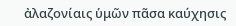ἀλαζονίαις ὑμῶν πᾶσα καύχησις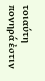τοιαύτη πονηρά ἐστιν